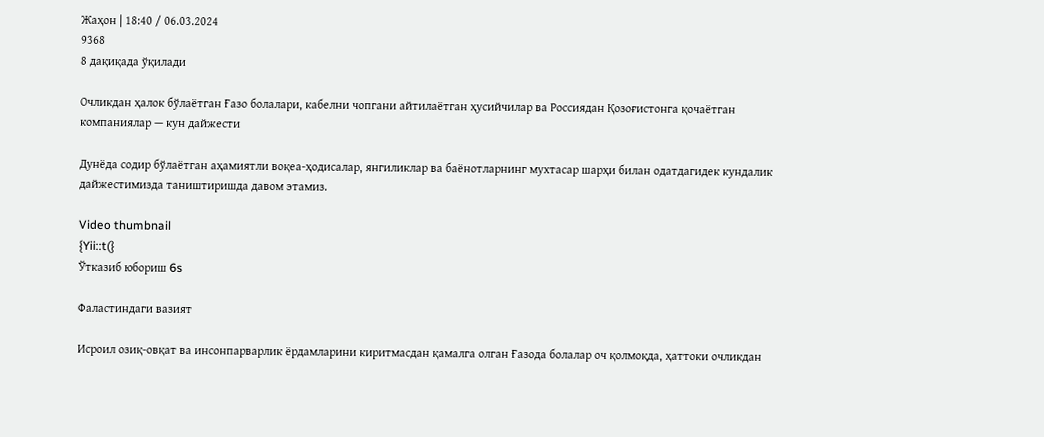Жаҳон | 18:40 / 06.03.2024
9368
8 дақиқада ўқилади

Очликдан ҳалок бўлаётган Ғазо болалари, кабелни чопгани айтилаётган ҳусийчилар ва Россиядан Қозоғистонга қочаётган компаниялар — кун дайжести

Дунёда содир бўлаётган аҳамиятли воқеа-ҳодисалар, янгиликлар ва баёнотларнинг мухтасар шарҳи билан одатдагидек кундалик дайжестимизда таништиришда давом этамиз.

Video thumbnail
{Yii::t(}
Ўтказиб юбориш 6s

Фаластиндаги вазият

Исроил озиқ-овқат ва инсонпарварлик ёрдамларини киритмасдан қамалга олган Ғазода болалар оч қолмоқда, ҳаттоки очликдан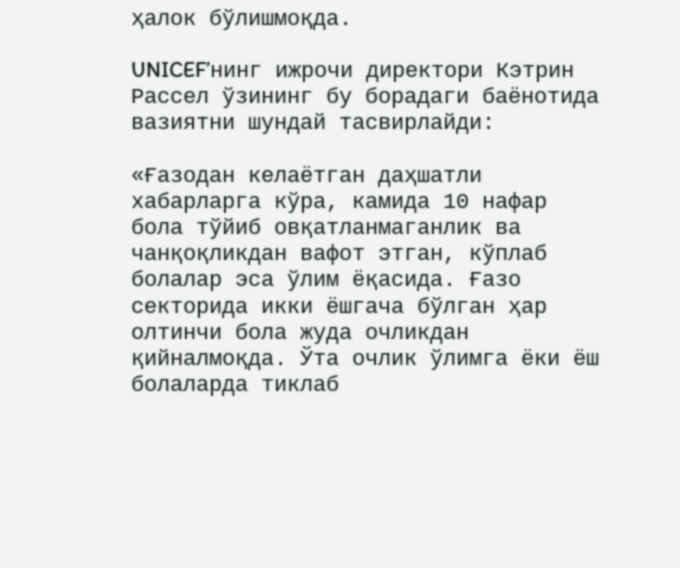ҳалок бўлишмоқда.

UNICEF’нинг ижрочи директори Кэтрин Рассел ўзининг бу борадаги баёнотида вазиятни шундай тасвирлайди:

«Ғазодан келаётган даҳшатли хабарларга кўра, камида 10 нафар бола тўйиб овқатланмаганлик ва чанқоқликдан вафот этган, кўплаб болалар эса ўлим ёқасида. Ғазо секторида икки ёшгача бўлган ҳар олтинчи бола жуда очликдан қийналмоқда. Ўта очлик ўлимга ёки ёш болаларда тиклаб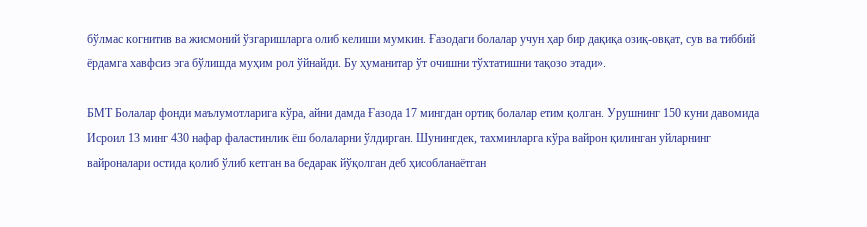бўлмас когнитив ва жисмоний ўзгаришларга олиб келиши мумкин. Ғазодаги болалар учун ҳар бир дақиқа озиқ-овқат, сув ва тиббий ёрдамга хавфсиз эга бўлишда муҳим рол ўйнайди. Бу ҳуманитар ўт очишни тўхтатишни тақозо этади».

БМТ Болалар фонди маълумотларига кўра, айни дамда Ғазода 17 мингдан ортиқ болалар етим қолган. Урушнинг 150 куни давомида Исроил 13 минг 430 нафар фаластинлик ёш болаларни ўлдирган. Шунингдек, тахминларга кўра вайрон қилинган уйларнинг вайроналари остида қолиб ўлиб кетган ва бедарак йўқолган деб ҳисобланаётган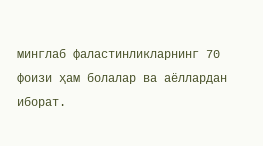минглаб фаластинликларнинг 70 фоизи ҳам болалар ва аёллардан иборат.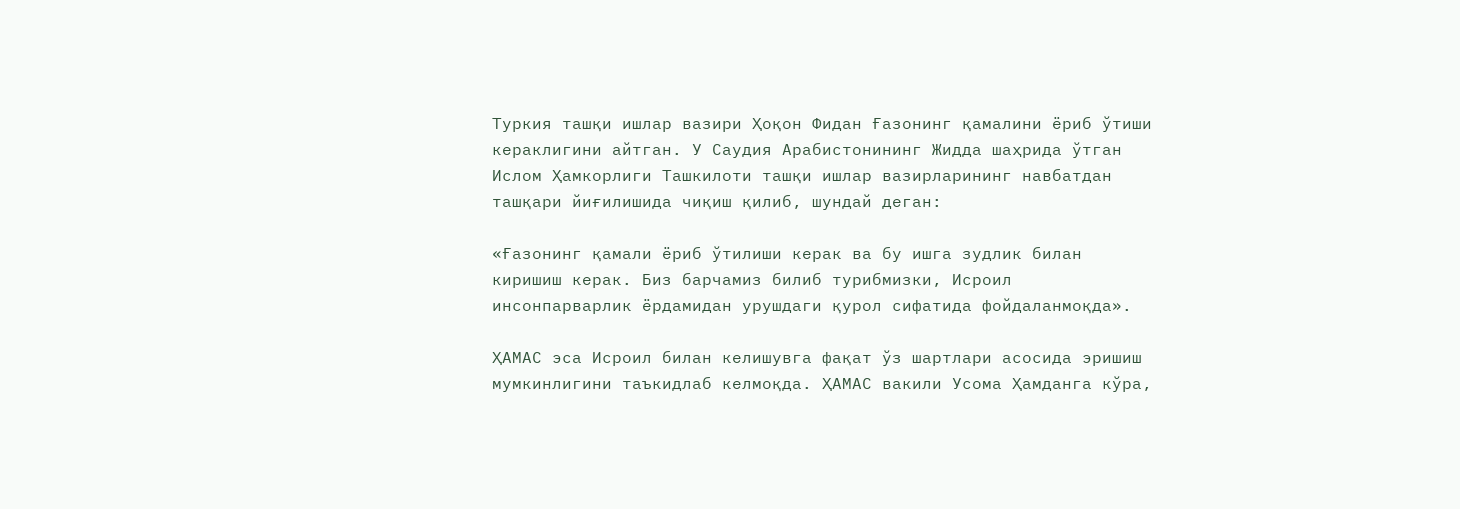Туркия ташқи ишлар вазири Ҳоқон Фидан Ғазонинг қамалини ёриб ўтиши кераклигини айтган. У Саудия Арабистонининг Жидда шаҳрида ўтган Ислом Ҳамкорлиги Ташкилоти ташқи ишлар вазирларининг навбатдан ташқари йиғилишида чиқиш қилиб, шундай деган:

«Ғазонинг қамали ёриб ўтилиши керак ва бу ишга зудлик билан киришиш керак. Биз барчамиз билиб турибмизки, Исроил инсонпарварлик ёрдамидан урушдаги қурол сифатида фойдаланмоқда».

ҲАМАС эса Исроил билан келишувга фақат ўз шартлари асосида эришиш мумкинлигини таъкидлаб келмоқда. ҲАМАС вакили Усома Ҳамданга кўра,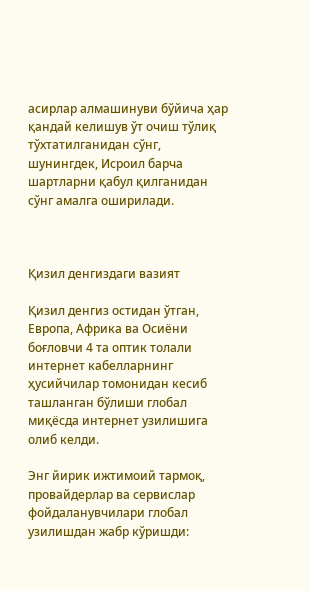асирлар алмашинуви бўйича ҳар қандай келишув ўт очиш тўлиқ тўхтатилганидан сўнг, шунингдек, Исроил барча шартларни қабул қилганидан сўнг амалга оширилади.



Қизил денгиздаги вазият

Қизил денгиз остидан ўтган, Европа, Африка ва Осиёни боғловчи 4 та оптик толали интернет кабелларнинг ҳусийчилар томонидан кесиб ташланган бўлиши глобал миқёсда интернет узилишига олиб келди.

Энг йирик ижтимоий тармоқ, провайдерлар ва сервислар фойдаланувчилари глобал узилишдан жабр кўришди: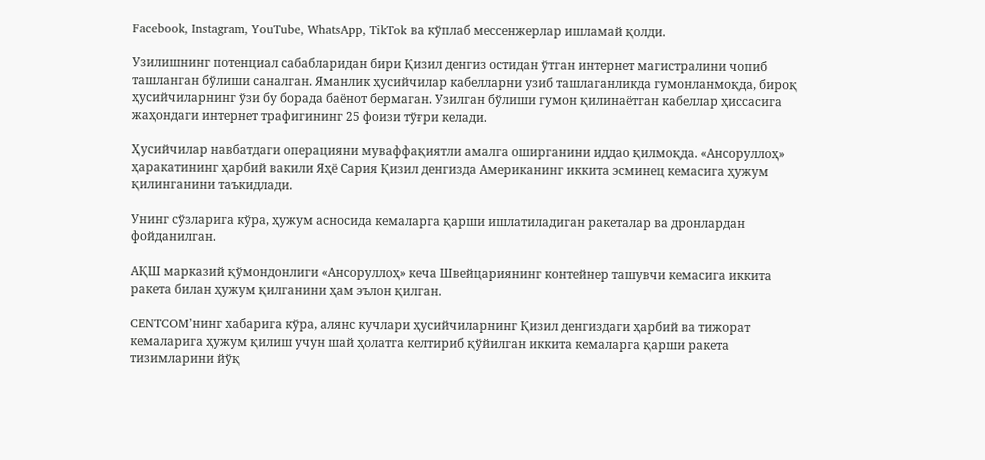Facebook, Instagram, YouTube, WhatsApp, TikTok ва кўплаб мессенжерлар ишламай қолди.

Узилишнинг потенциал сабабларидан бири Қизил денгиз остидан ўтган интернет магистралини чопиб ташланган бўлиши саналган. Яманлик ҳусийчилар кабелларни узиб ташлаганликда гумонланмоқда, бироқ ҳусийчиларнинг ўзи бу борада баёнот бермаган. Узилган бўлиши гумон қилинаётган кабеллар ҳиссасига жаҳондаги интернет трафигининг 25 фоизи тўғри келади.

Ҳусийчилар навбатдаги операцияни муваффақиятли амалга оширганини иддао қилмоқда. «Ансоруллоҳ» ҳаракатининг ҳарбий вакили Яҳё Сария Қизил денгизда Американинг иккита эсминец кемасига ҳужум қилинганини таъкидлади.

Унинг сўзларига кўра, ҳужум асносида кемаларга қарши ишлатиладиган ракеталар ва дронлардан фойданилган.

АҚШ марказий қўмондонлиги «Ансоруллоҳ» кеча Швейцариянинг контейнер ташувчи кемасига иккита ракета билан ҳужум қилганини ҳам эълон қилган.

CENTCOMʼнинг хабарига кўра, алянс кучлари ҳусийчиларнинг Қизил денгиздаги ҳарбий ва тижорат кемаларига ҳужум қилиш учун шай ҳолатга келтириб қўйилган иккита кемаларга қарши ракета тизимларини йўқ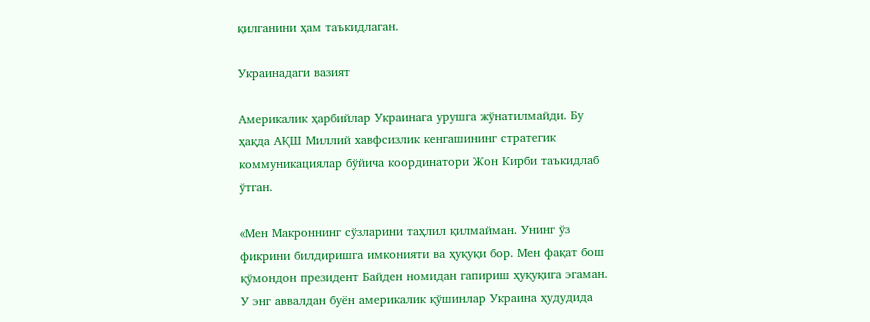қилганини ҳам таъкидлаган.

Украинадаги вазият

Америкалик ҳарбийлар Украинага урушга жўнатилмайди. Бу ҳақда АҚШ Миллий хавфсизлик кенгашининг стратегик коммуникациялар бўйича координатори Жон Кирби таъкидлаб ўтган.

«Мен Макроннинг сўзларини таҳлил қилмайман. Унинг ўз фикрини билдиришга имконияти ва ҳуқуқи бор. Мен фақат бош қўмондон президент Байден номидан гапириш ҳуқуқига эгаман. У энг аввалдан буён америкалик қўшинлар Украина ҳудудида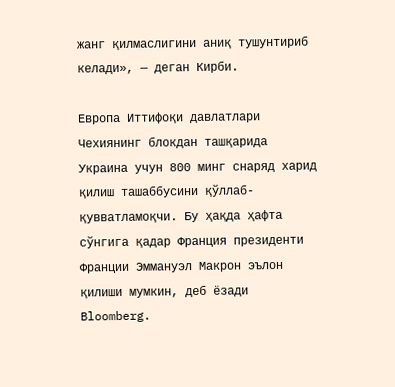жанг қилмаслигини аниқ тушунтириб келади», — деган Кирби.

Европа Иттифоқи давлатлари Чехиянинг блокдан ташқарида Украина учун 800 минг снаряд харид қилиш ташаббусини қўллаб-қувватламоқчи. Бу ҳақда ҳафта сўнгига қадар Франция президенти Франции Эммануэл Макрон эълон қилиши мумкин, деб ёзади Bloomberg.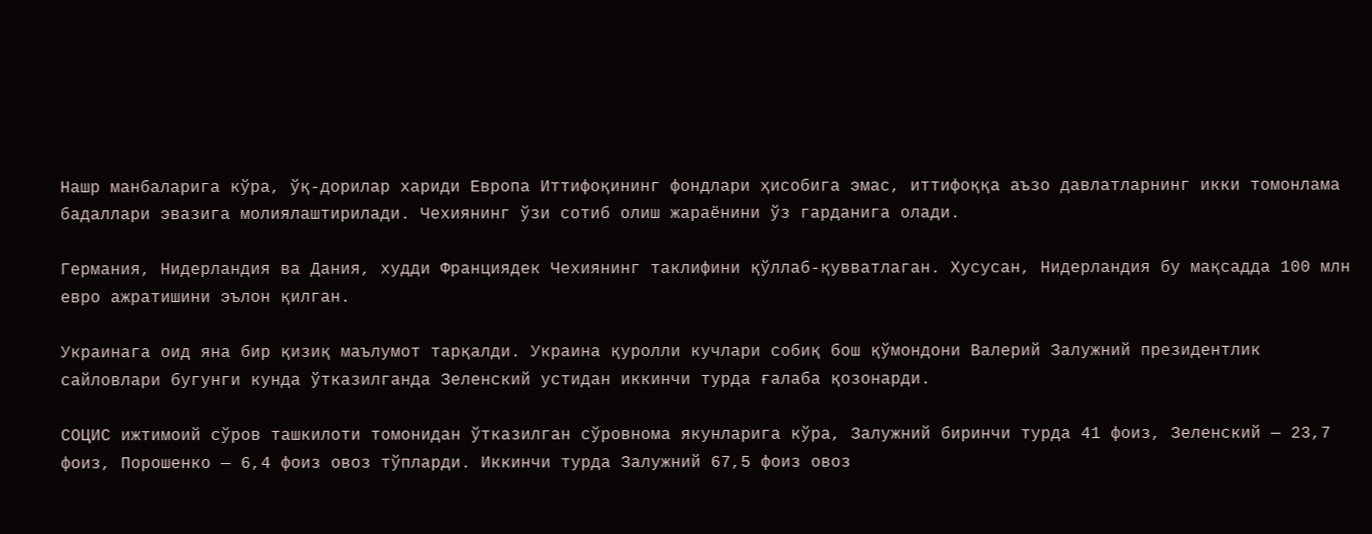Нашр манбаларига кўра, ўқ-дорилар хариди Европа Иттифоқининг фондлари ҳисобига эмас, иттифоққа аъзо давлатларнинг икки томонлама бадаллари эвазига молиялаштирилади. Чехиянинг ўзи сотиб олиш жараёнини ўз гарданига олади.

Германия, Нидерландия ва Дания, худди Франциядек Чехиянинг таклифини қўллаб-қувватлаган. Хусусан, Нидерландия бу мақсадда 100 млн евро ажратишини эълон қилган.

Украинага оид яна бир қизиқ маълумот тарқалди. Украина қуролли кучлари собиқ бош қўмондони Валерий Залужний президентлик сайловлари бугунги кунда ўтказилганда Зеленский устидан иккинчи турда ғалаба қозонарди.

СОЦИС ижтимоий сўров ташкилоти томонидан ўтказилган сўровнома якунларига кўра, Залужний биринчи турда 41 фоиз, Зеленский — 23,7 фоиз, Порошенко — 6,4 фоиз овоз тўпларди. Иккинчи турда Залужний 67,5 фоиз овоз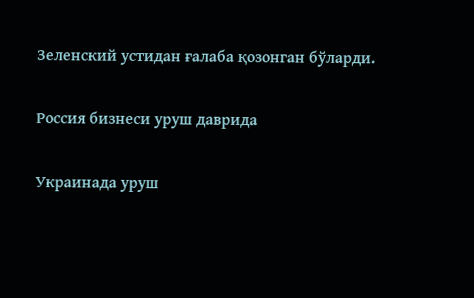Зеленский устидан ғалаба қозонган бўларди.

Россия бизнеси уруш даврида

Украинада уруш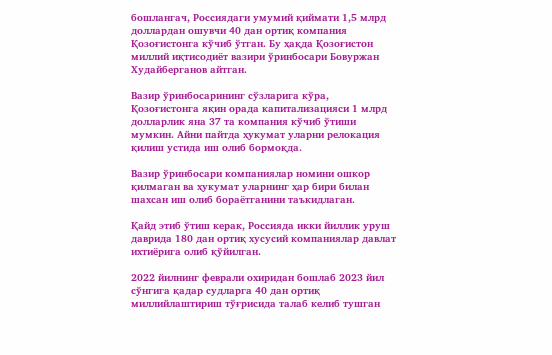бошлангач, Россиядаги умумий қиймати 1,5 млрд доллардан ошувчи 40 дан ортиқ компания Қозоғистонга кўчиб ўтган. Бу ҳақда Қозоғистон миллий иқтисодиёт вазири ўринбосари Бовуржан Худайберганов айтган.

Вазир ўринбосарининг сўзларига кўра, Қозоғистонга яқин орада капитализацияси 1 млрд долларлик яна 37 та компания кўчиб ўтиши мумкин. Айни пайтда ҳукумат уларни релокация қилиш устида иш олиб бормоқда.

Вазир ўринбосари компаниялар номини ошкор қилмаган ва ҳукумат уларнинг ҳар бири билан шахсан иш олиб бораётганини таъкидлаган.

Қайд этиб ўтиш керак, Россияда икки йиллик уруш даврида 180 дан ортиқ хусусий компаниялар давлат ихтиёрига олиб қўйилган.

2022 йилнинг феврали охиридан бошлаб 2023 йил сўнгига қадар судларга 40 дан ортиқ миллийлаштириш тўғрисида талаб келиб тушган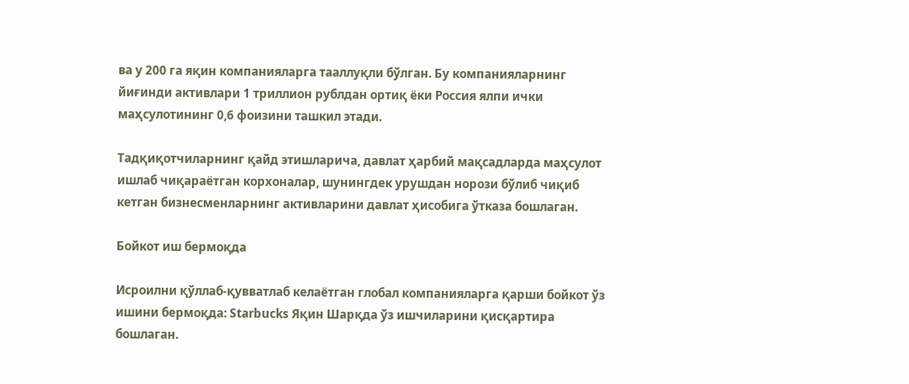ва у 200 га яқин компанияларга тааллуқли бўлган. Бу компанияларнинг йиғинди активлари 1 триллион рублдан ортиқ ёки Россия ялпи ички маҳсулотининг 0,6 фоизини ташкил этади.

Тадқиқотчиларнинг қайд этишларича, давлат ҳарбий мақсадларда маҳсулот ишлаб чиқараётган корхоналар, шунингдек урушдан норози бўлиб чиқиб кетган бизнесменларнинг активларини давлат ҳисобига ўтказа бошлаган.

Бойкот иш бермоқда

Исроилни қўллаб-қувватлаб келаётган глобал компанияларга қарши бойкот ўз ишини бермоқда: Starbucks Яқин Шарқда ўз ишчиларини қисқартира бошлаган.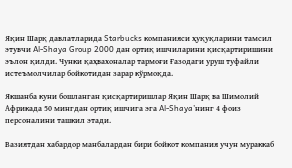Яқин Шарқ давлатларида Starbucks компанияси ҳуқуқларини тамсил этувчи Al-Shaya Group 2000 дан ортиқ ишчиларини қисқартиришини эълон қилди. Чунки қаҳвахоналар тармоғи Ғазодаги уруш туфайли истеъмолчилар бойкотидан зарар кўрмоқда.

Якшанба куни бошланган қисқартиришлар Яқин Шарқ ва Шимолий Африкада 50 мингдан ортиқ ишчига эга Al-Shaya’нинг 4 фоиз персоналини ташкил этади.

Вазиятдан хабардор манбалардан бири бойкот компания учун мураккаб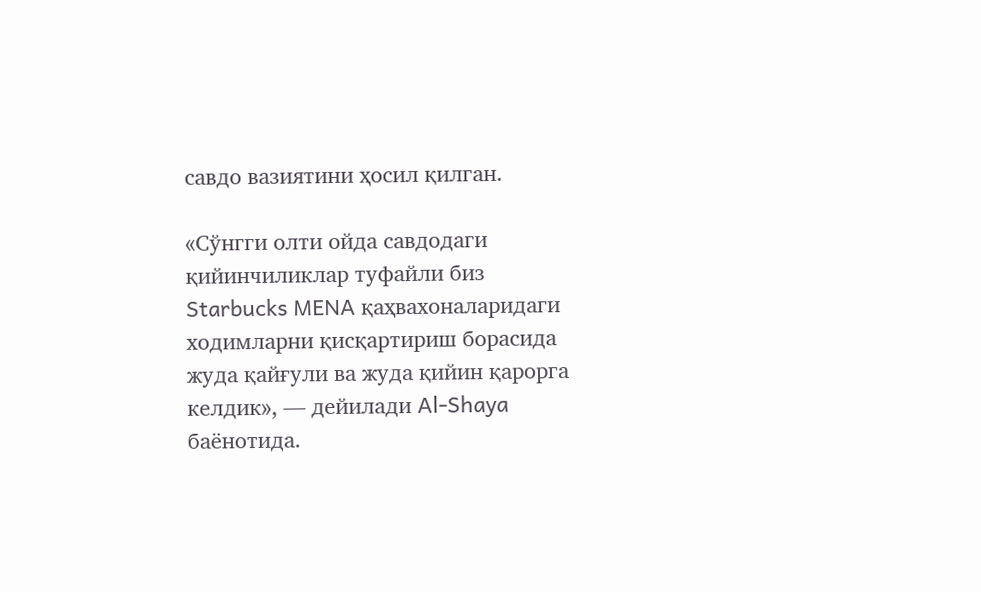савдо вазиятини ҳосил қилган.

«Сўнгги олти ойда савдодаги қийинчиликлар туфайли биз Starbucks MENA қаҳвахоналаридаги ходимларни қисқартириш борасида жуда қайғули ва жуда қийин қарорга келдик», — дейилади Al-Shaya баёнотида.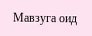Мавзуга оид